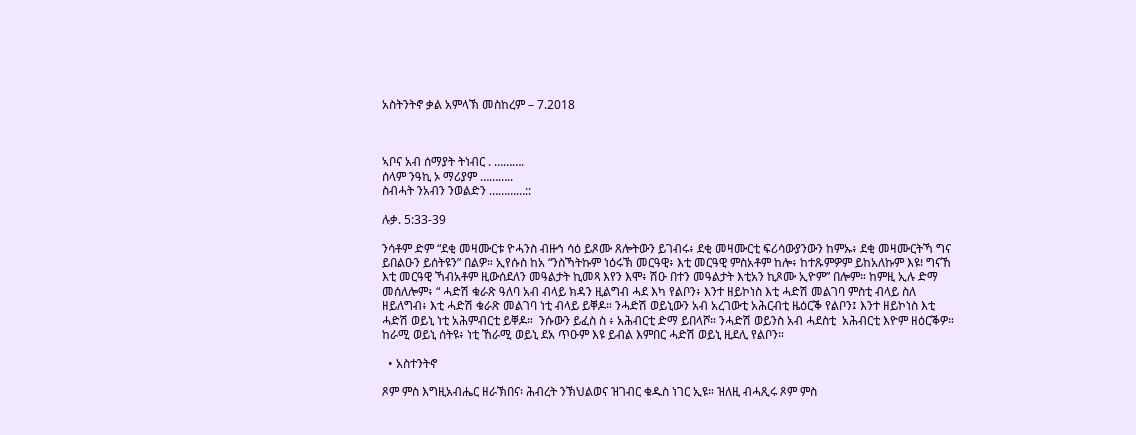አስትንትኖ ቃል አምላኽ መስከረም – 7.2018



ኣቦና አብ ሰማያት ትነብር . ……….
ሰላም ንዓኪ ኦ ማሪያም ………..
ስብሓት ንአብን ንወልድን …………::

ሉቃ. 5:33-39

ንሳቶም ድም “ደቂ መዛሙርቱ ዮሓንስ ብዙኅ ሳዕ ይጾሙ ጸሎትውን ይገብሩ፥ ደቂ መዛሙርቲ ፍሪሳውያንውን ከምኡ፥ ደቂ መዛሙርትኻ ግና ይበልዑን ይሰትዩን” በልዎ። ኢየሱስ ከአ “ንስኻትኩም ነዕሩኽ መርዓዊ፥ እቲ መርዓዊ ምስአቶም ከሎ፥ ከተጹምዎም ይከአለኩም እዩ፧ ግናኸ እቲ መርዓዊ ኻብአቶም ዚውሰደለን መዓልታት ኪመጻ እየን እሞ፥ ሽዑ በተን መዓልታት እቲአን ኪጾሙ ኢዮም” በሎም። ከምዚ ኢሉ ድማ  መሰለሎም፥ “ ሓድሽ ቁራጽ ዓለባ አብ ብላይ ክዳን ዚልግብ ሓደ እካ የልቦን፥ እንተ ዘይኮነስ እቲ ሓድሽ መልገባ ምስቲ ብላይ ስለ ዘይለግብ፥ እቲ ሓድሽ ቁራጽ መልገባ ነቲ ብላይ ይቐዶ። ንሓድሽ ወይኒውን አብ አረገውቲ አሕርብቲ ዜዕርቕ የልቦን፤ እንተ ዘይኮነስ እቲ ሓድሽ ወይኒ ነቲ አሕምብርቲ ይቐዶ።  ንሱውን ይፈስ ስ ፥ አሕብርቲ ድማ ይበላሾ። ንሓድሽ ወይንስ አብ ሓደስቲ  አሕብርቲ እዮም ዘዕርቕዎ። ከራሚ ወይኒ ሰትዩ፥ ነቲ ኸራሚ ወይኒ ደአ ጥዑም እዩ ይብል እምበር ሓድሽ ወይኒ ዚደሊ የልቦን።

  • አስተንትኖ

ጾም ምስ እግዚአብሔር ዘራኽበና፡ ሕብረት ንኽህልወና ዝገብር ቁዱስ ነገር ኢዩ። ዝለዚ ብሓጺሩ ጾም ምስ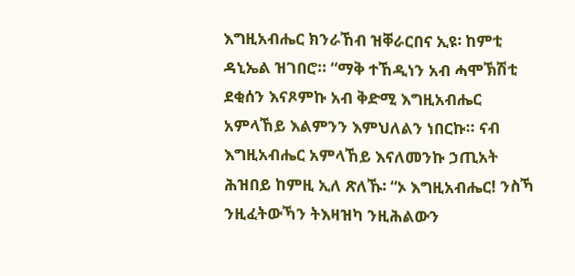እግዚአብሔር ክንራኸብ ዝቐራርበና ኢዩ፡ ከምቲ ዳኒኤል ዝገበሮ። “ማቅ ተኸዲነን አብ ሓሞኽሽቲ ደቂሰን እናጾምኩ አብ ቅድሚ እግዚአብሔር አምላኸይ እልምንን እምህለልን ነበርኩ። ናብ እግዚአብሔር አምላኸይ እናለመንኩ ኃጢአት ሕዝበይ ከምዚ ኢለ ጽለኹ፡ “ኦ እግዚአብሔር! ንስኻ ንዚፈትውኻን ትእዛዝካ ንዚሕልውን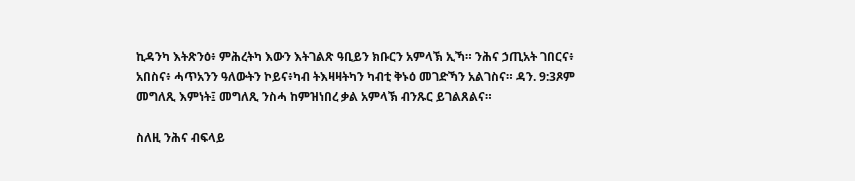ኪዳንካ እትጽንዕ፥ ምሕረትካ እውን እትገልጽ ዓቢይን ክቡርን አምላኽ ኢኻ። ንሕና ኃጢአት ገበርና፥ አበስና፥ ሓጥአንን ዓለውትን ኮይና፥ካብ ትእዛዛትካን ካብቲ ቅኑዕ መገድኻን አልገስና። ዳን. 9:3ጾም መግለጺ እምነት፤ መግለጺ ንስሓ ከምዝነበረ ቃል አምላኽ ብንጹር ይገልጸልና።

ስለዚ ንሕና ብፍላይ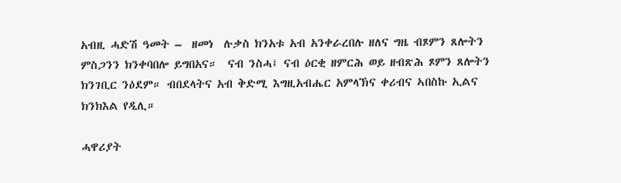አብዚ ሓድሽ ዓመት –  ዘመነ  ሉቃስ ክንአቱ አብ አንቀራረበሉ ዘለና ግዜ ብጾምን ጸሎትን ምስጋንን ክንቀባበሎ ይግበአና።  ናብ ንስሓ፤ ናብ ዕርቂ ዘምርሕ ወይ ዘብጽሕ ጾምን ጸሎትን ክንገቢር ንዕደም። ብበደላትና አብ ቅድሚ እግዚአብሔር አምላኽና ቀሪብና ኣበስኩ ኢልና ክንክእል የዲሊ።

ሓዋሪያት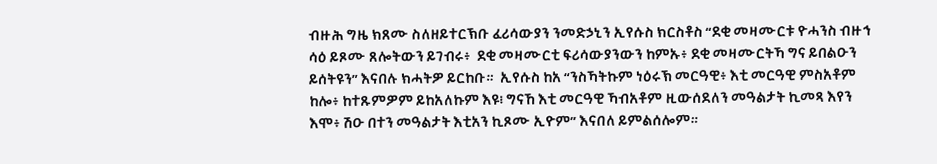ብዙሕ ግዜ ክጸሙ ስለዘይተርኽቡ ፈሪሳውያን ንመድኃኒን ኢየሱስ ክርስቶስ “ደቂ መዛሙርቱ ዮሓንስ ብዙኅ ሳዕ ይጾሙ ጸሎትውን ይገብሩ፥  ደቂ መዛሙርቲ ፍሪሳውያንውን ከምኡ፥ ደቂ መዛሙርትኻ ግና ይበልዑን ይሰትዩን” እናበሉ ክሓትዎ ይርከቡ።  ኢየሱስ ከአ “ንስኻትኩም ነዕሩኽ መርዓዊ፥ እቲ መርዓዊ ምስአቶም ከሎ፥ ከተጹምዎም ይከአለኩም እዩ፧ ግናኸ እቲ መርዓዊ ኻብአቶም ዚውሰደለን መዓልታት ኪመጻ እየን እሞ፥ ሽዑ በተን መዓልታት እቲአን ኪጾሙ ኢዮም” እናበለ ይምልሰሎም።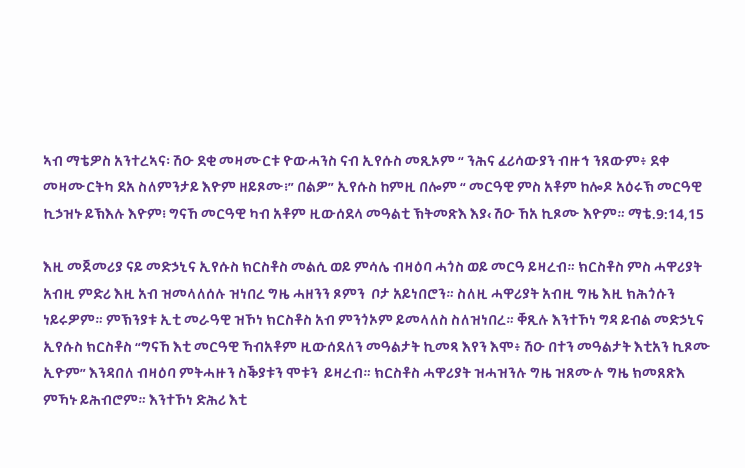ኣብ ማቴዎስ አንተረኣና፡ ሽዑ ደቂ መዛሙርቱ ዮውሓንስ ናብ ኢየሱስ መጺኦም “ ንሕና ፈሪሳውያን ብዙኅ ንጸውም፥ ደቀ መዛሙርትካ ደአ ስለምንታይ እዮም ዘይጾሙ፧” በልዎ” ኢየሱስ ከምዚ በሎም “ መርዓዊ ምስ አቶም ከሎዶ አዕሩኽ መርዓዊ ኪኃዝኑ ይኽእሉ እዮም፧ ግናኸ መርዓዊ ካብ አቶም ዚውሰደላ መዓልቲ ኽትመጽእ እያ‹ ሽዑ ኸአ ኪጾሙ እዮም። ማቴ.9:14,15

እዚ መጀመሪያ ናይ መድኃኒና ኢየሱስ ክርስቶስ መልሲ ወይ ምሳሌ ብዛዕባ ሓጎስ ወይ መርዓ ይዛረብ። ክርስቶስ ምስ ሓዋሪያት አብዚ ምድሪ እዚ አብ ዝመላለሰሉ ዝነበረ ግዜ ሓዘንን ጾምን  ቦታ አይነበሮን። ስለዚ ሓዋሪያት አብዚ ግዜ እዚ ክሕጎሱን  ነይሩዎም። ምኽንያቱ ኢቲ መራዓዊ ዝኾነ ክርስቶስ አብ ምንጎኦም ይመላለስ ስለዝነበረ። ቐጺሉ እንተኾነ ግዳ ይብል መድኃኒና ኢየሱስ ክርስቶስ “ግናኸ እቲ መርዓዊ ኻብአቶም ዚውሰደለን መዓልታት ኪመጻ እየን እሞ፥ ሽዑ በተን መዓልታት እቲአን ኪጾሙ ኢዮም” እንዳበለ ብዛዕባ ምትሓዙን ስቕያቱን ሞቱን  ይዛረብ። ክርስቶስ ሓዋሪያት ዝሓዝንሉ ግዜ ዝጸሙሉ ግዜ ክመጸጽእ ምኻኑ ይሕብሮም። እንተኾነ ድሕሪ እቲ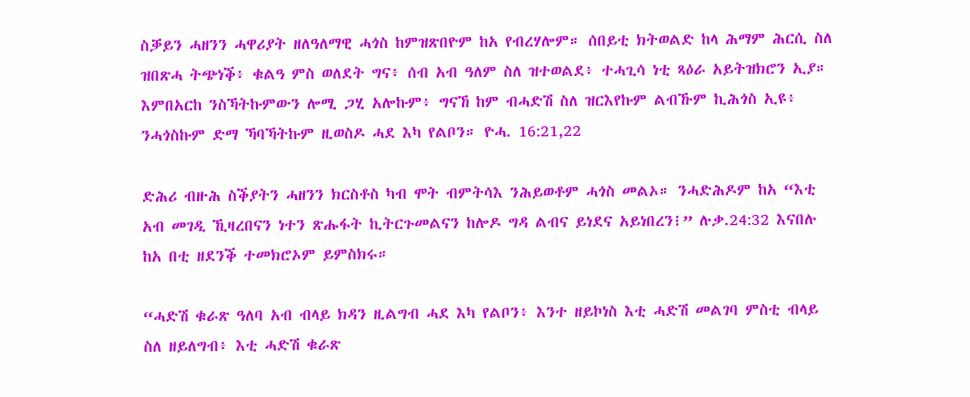ስቓይን ሓዘንን ሓዋሪያት ዘለዓለማዊ ሓጎስ ከምዝጽበዮም ከአ የብረሃሎም። ሰበይቲ ክትወልድ ከላ ሕማም ሕርሲ ስለ ዝበጽሓ ትጭነቕ፥ ቁልዓ ምስ ወለደት ግና፥ ሰብ አብ ዓለም ስለ ዝተወልደ፥ ተሓጊሳ ነቲ ጻዕራ አይትዝክሮን ኢያ። እምበአርከ ንስኻትኩምውን ሎሚ ጋሂ አሎኩም፥ ግናኸ ከም ብሓድሽ ስለ ዝርእየኩም ልብኹም ኪሕጎስ ኢዩ፥ ንሓጎስኩም ድማ ኻባኻትኩም ዚወስዶ ሓደ እካ የልቦን። ዮሓ. 16:21,22

ድሕሪ ብዙሕ ስቕያትን ሓዘንን ክርስቶስ ካብ ሞት ብምትሳእ ንሕይወቶም ሓጎስ መልኦ። ንሓድሕዶም ከአ “እቲ አብ መገዲ ኺዛረበናን ነተን ጽሑፋት ኪትርጉመልናን ከሎዶ ግዳ ልብና ይነደና አይነበረን፧” ሉቃ.24:32 እናበሉ ከአ በቲ ዘደንቕ ተመክሮኦም ይምስክሩ።

“ሓድሽ ቁራጽ ዓለባ አብ ብላይ ክዳን ዚልግብ ሓደ እካ የልቦን፥ እንተ ዘይኮነስ እቲ ሓድሽ መልገባ ምስቲ ብላይ ስለ ዘይለግብ፥ እቲ ሓድሽ ቁራጽ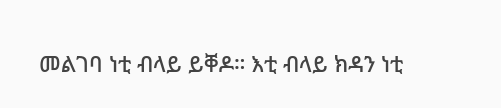መልገባ ነቲ ብላይ ይቐዶ። እቲ ብላይ ክዳን ነቲ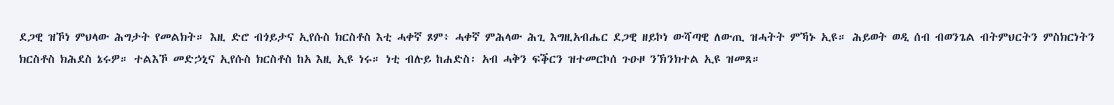ደጋዊ ዝኾነ ምህላው ሕግታት የመልክት። እዚ ድሮ ብጎይታና ኢየሱስ ክርስቶስ እቲ ሓቀኛ ጾም፥ ሓቀኛ ምሕላው ሕጊ እግዚአብሔር ደጋዊ ዘይኮነ ውሻጣዊ ለውጢ ዝሓትት ምኻኑ ኢዩ። ሕይወት ወዲ ሰብ ብወንጌል ብትምህርትን ምስክርነትን ክርስቶስ ክሕደስ ኔሩዎ። ተልእኾ መድኃኒና ኢየሱስ ክርስቶስ ከአ እዚ ኢዩ ነሩ። ነቲ ብሉይ ከሐድስ፡ አብ ሓቅን ፍቕርን ዝተመርኮሰ ጉዑዞ ንኽንክተል ኢዩ ዝመጸ።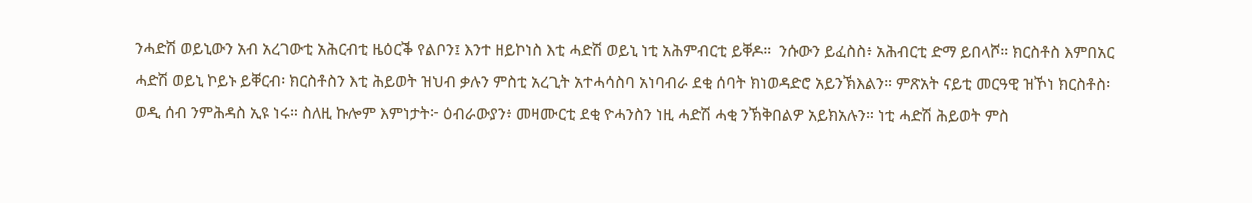ንሓድሽ ወይኒውን አብ አረገውቲ አሕርብቲ ዜዕርቕ የልቦን፤ እንተ ዘይኮነስ እቲ ሓድሽ ወይኒ ነቲ አሕምብርቲ ይቐዶ።  ንሱውን ይፈስስ፥ አሕብርቲ ድማ ይበላሾ። ክርስቶስ እምበአር ሓድሽ ወይኒ ኮይኑ ይቐርብ፡ ክርስቶስን እቲ ሕይወት ዝህብ ቃሉን ምስቲ አረጊት አተሓሳስባ አነባብራ ደቂ ሰባት ክነወዳድሮ አይንኽእልን። ምጽአት ናይቲ መርዓዊ ዝኾነ ክርስቶስ፡ ወዲ ሰብ ንምሕዳስ ኢዩ ነሩ። ስለዚ ኩሎም እምነታት፦ ዕብራውያን፥ መዛሙርቲ ደቂ ዮሓንስን ነዚ ሓድሽ ሓቂ ንኽቅበልዎ አይክአሉን። ነቲ ሓድሽ ሕይወት ምስ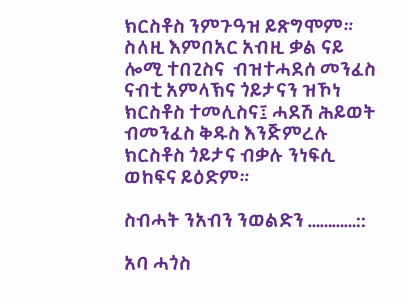ክርስቶስ ንምጉዓዝ ይጽግሞም። ስለዚ እምበአር አብዚ ቃል ናይ ሎሚ ተበጊስና  ብዝተሓደሰ መንፈስ ናብቲ አምላኽና ጎይታናን ዝኾነ ክርስቶስ ተመሊስና፤ ሓደሽ ሕይወት ብመንፈስ ቅዱስ እንጅምረሉ ክርስቶስ ጎይታና ብቃሉ ንነፍሲ ወከፍና ይዕድም።

ስብሓት ንአብን ንወልድን …………::

አባ ሓጎስ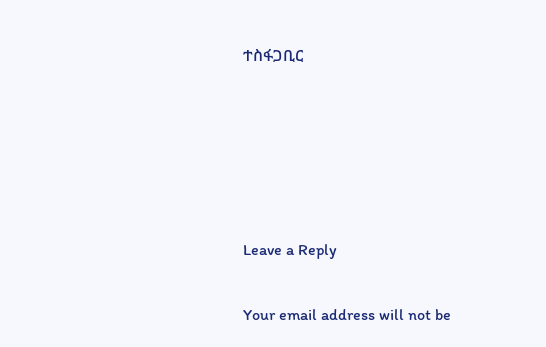ተስፋጋቢር





Leave a Reply

Your email address will not be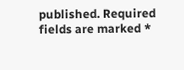published. Required fields are marked *